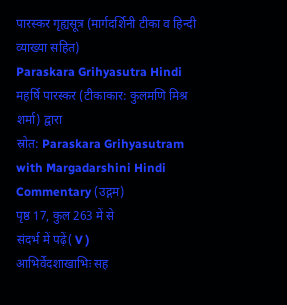पारस्कर गृह्यसूत्र (मार्गदर्शिनी टीका व हिन्दी व्याख्या सहित)
Paraskara Grihyasutra Hindi
महर्षि पारस्कर (टीकाकार: कुलमणि मिश्र शर्मा) द्वारा
स्रोत: Paraskara Grihyasutram with Margadarshini Hindi Commentary (उद्गम)
पृष्ठ 17, कुल 263 में से
संदर्भ में पढ़ें( V )
आभिर्वेदशाखाभिः सह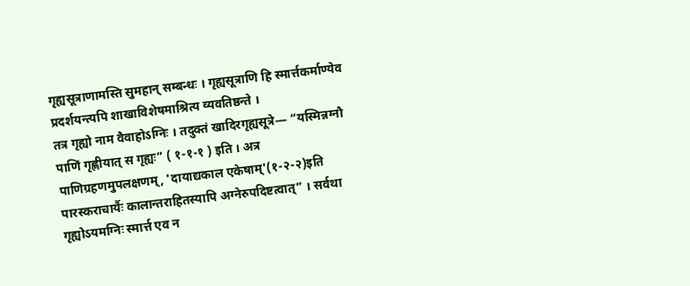गृह्यसूत्राणामस्ति सुमहान् सम्बन्धः । गृह्यसूत्राणि हि स्मार्त्तकर्माण्येव प्रदर्शयन्त्यपि शाखाविशेषमाश्रित्य व्यवतिष्ठन्ते ।
तत्र गृह्यो नाम वैवाहोऽग्निः । तदुक्तं खादिरगृह्यसूत्रे— “यस्मिन्नग्नौ पाणिं गृह्णीयात् स गृह्यः” ( १-१-१ ) इति । अत्र पाणिग्रहणमुपलक्षणम्, 'दायाद्यकाल एकेषाम्'(१-२-२)इति पारस्कराचार्यैः कालान्तराहितस्यापि अग्नेरुपदिष्टत्वात्” । सर्वथा गृह्योऽयमग्निः स्मार्त्त एव न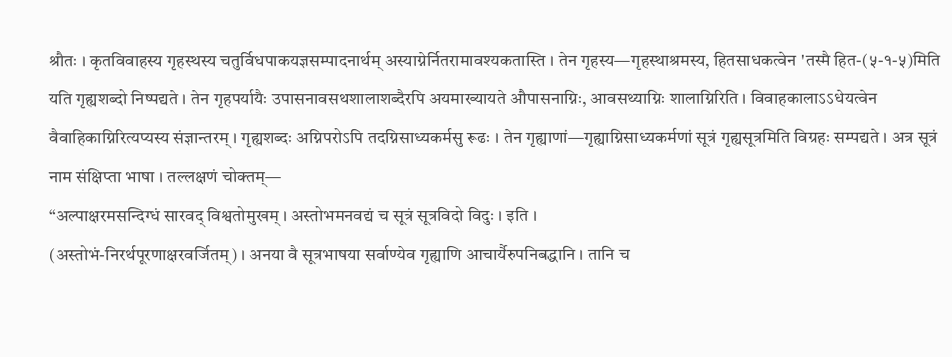श्रौतः । कृतविवाहस्य गृहस्थस्य चतुर्विधपाकयज्ञसम्पादनार्थम् अस्याग्नेर्नितरामावश्यकतास्ति । तेन गृहस्य—गृहस्थाश्रमस्य, हितसाधकत्वेन 'तस्मै हित-(५-१-५)मिति यति गृह्यशब्दो निष्पद्यते । तेन गृहपर्यायैः उपासनावसथशालाशब्दैरपि अयमाख्यायते औपासनाग्निः, आवसथ्याग्निः शालाग्निरिति । विवाहकालाऽऽधेयत्वेन वैवाहिकाग्निरित्यप्यस्य संज्ञान्तरम् । गृह्यशब्दः अग्निपरोऽपि तदग्निसाध्यकर्मसु रूढः । तेन गृह्याणां—गृह्याग्निसाध्यकर्मणां सूत्रं गृह्यसूत्रमिति विग्रहः सम्पद्यते । अत्र सूत्रं नाम संक्षिप्ता भाषा । तल्लक्षणं चोक्तम्—
“अल्पाक्षरमसन्दिग्धं सारवद् विश्वतोमुखम् । अस्तोभमनवद्यं च सूत्रं सूत्रविदो विदुः । इति ।
(अस्तोभं-निरर्थपूरणाक्षरवर्जितम्) । अनया वै सूत्रभाषया सर्वाण्येव गृह्याणि आचार्यैरुपनिबद्धानि । तानि च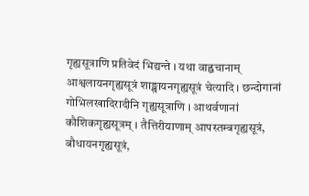गृह्यसूत्राणि प्रतिवेदं भिद्यन्ते । यथा वाह्वचानाम् आश्वलायनगृह्यसूत्रं शाङ्खायनगृह्यसूत्रं चेत्यादि । छन्दोगानां गोभिलखादिरादीनि गृह्यसूत्राणि । आथर्वणानां कौशिकगृह्यसूत्रम् । तैत्तिरीयाणाम् आपस्तम्बगृह्यसूत्रं, बौधायनगृह्यसूत्रं,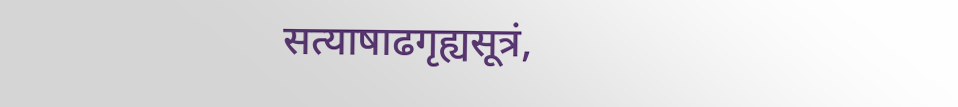सत्याषाढगृह्यसूत्रं,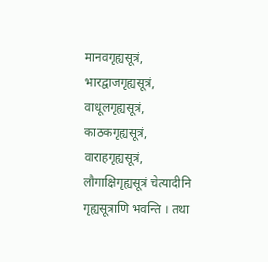मानवगृह्यसूत्रं, भारद्वाजगृह्यसूत्रं, वाधूलगृह्यसूत्रं, काठकगृह्यसूत्रं, वाराहगृह्यसूत्रं, लौगाक्षिगृह्यसूत्रं चेत्यादीनि गृह्यसूत्राणि भवन्ति । तथा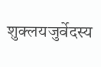शुक्लयजुर्वेदस्य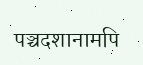पञ्चदशानामपि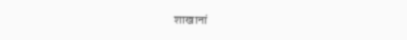शाखानां